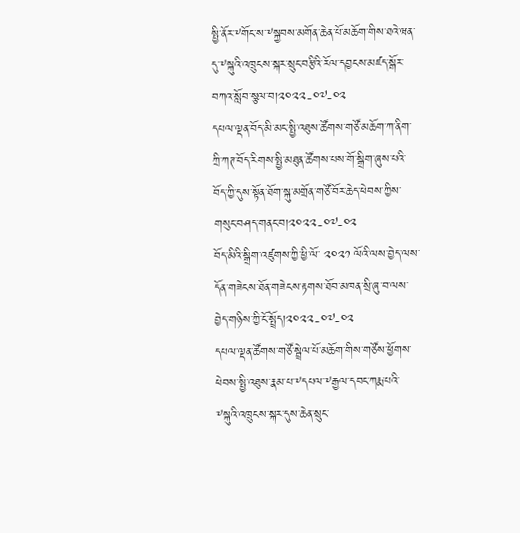སྤྱི་ནོར་༸གོང་ས་༸སྐྱབས་མགོན་ཆེན་པོ་མཆོག་གིས་ཐའེ་ཝན་དུ་༸སྐུའི་འཁྲུངས་སྐར་སྲུང་བརྩིའི་རོལ་དབྱངས་མཛད་སྒོར་བཀའ་སློབ་སྩལ་བ།༢༠༢༢-༠༧-༠༢
དཔལ་ལྡན་བོད་མི་མང་སྤྱི་འཐུས་ཚོགས་གཙོ་མཆོག་ཀ་ནིག་ཀྲི་ཀཊ་བོད་རིགས་སྤྱི་མཐུན་ཚོགས་པས་གོ་སྒྲིག་ཞུས་པའི་བོད་ཀྱི་དུས་སྟོན་ཐོག་སྐུ་མགྲོན་གཙོ་བོར་ཆེད་ཕེབས་ཀྱིས་གསུང་བཤད་གནང་བ།༢༠༢༢-༠༧-༠༢
བོད་མིའི་སྒྲིག་འཛུགས་ཀྱི་ཕྱི་ལོ་ ༢༠༢༡ ལོའི་ལས་བྱེད་ལས་དོན་གཟེངས་ཐོན་གཟེངས་རྟགས་ཐོབ་མཁན་སྲི་ཞུ་བ་ལས་བྱེད་གཉིས་ཀྱི་ངོ་སྤྲོད།༢༠༢༢-༠༧-༠༢
དཔལ་ལྡན་ཚོགས་གཙོ་སྦྲེལ་པོ་མཆོག་གིས་གཙོས་ཕྱོགས་ཕེབས་སྤྱི་འཐུས་རྣམ་པ་༸དཔལ་༸རྒྱལ་དབང་ཀརྨ་པའི་༸སྐུའི་འཁྲུངས་སྐར་དུས་ཆེན་སྲུང་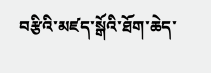བརྩིའི་མཛད་སྒོའི་ཐོག་ཆེད་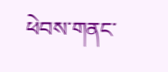ཕེབས་གནང་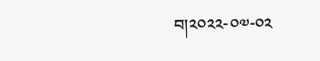བ།༢༠༢༢-༠༧-༠༢